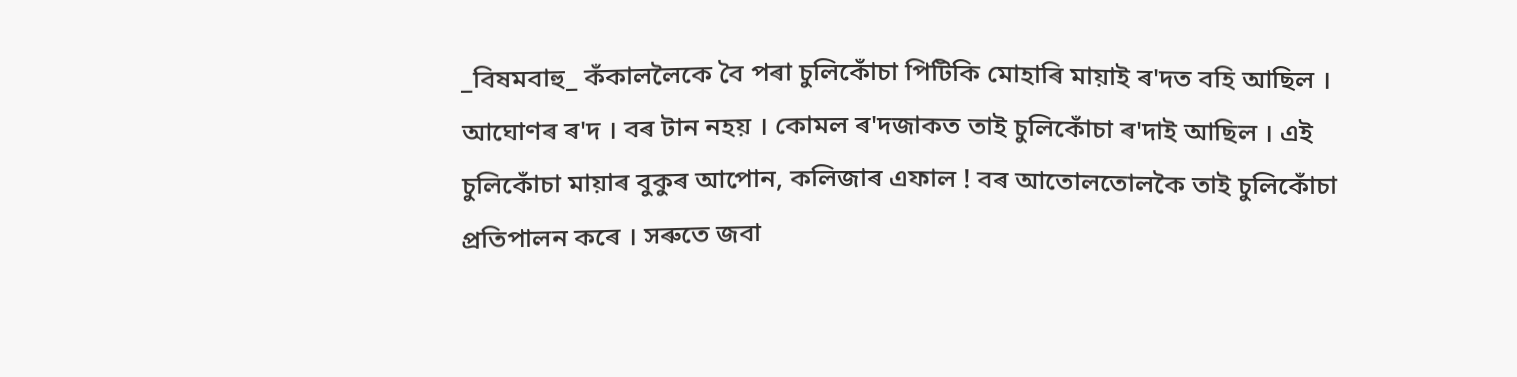_বিষমবাহু_ কঁকাললৈকে বৈ পৰা চুলিকোঁচা পিটিকি মোহাৰি মায়াই ৰ'দত বহি আছিল । আঘোণৰ ৰ'দ । বৰ টান নহয় । কোমল ৰ'দজাকত তাই চুলিকোঁচা ৰ'দাই আছিল । এই চুলিকোঁচা মায়াৰ বুকুৰ আপোন, কলিজাৰ এফাল ! বৰ আতোলতোলকৈ তাই চুলিকোঁচা প্ৰতিপালন কৰে । সৰুতে জবা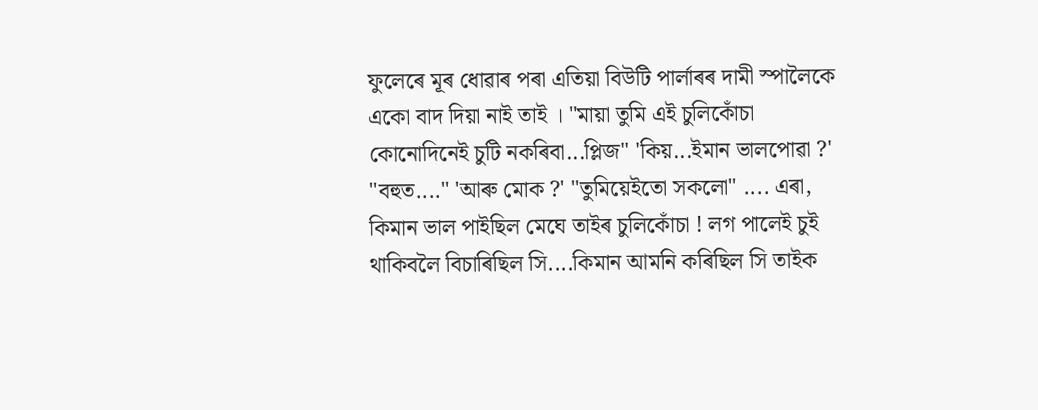ফুলেৰে মূৰ ধোৱাৰ পৰা এতিয়া বিউটি পাৰ্লাৰৰ দামী স্পালৈকে একো বাদ দিয়া নাই তাই । "মায়া তুমি এই চুলিকোঁচা কোনোদিনেই চুটি নকৰিবা...প্লিজ" 'কিয়...ইমান ভালপোৱা ?' "বহুত...." 'আৰু মোক ?' "তুমিয়েইতো সকলো" .... এৰা, কিমান ভাল পাইছিল মেঘে তাইৰ চুলিকোঁচা ! লগ পালেই চুই থাকিবলৈ বিচাৰিছিল সি....কিমান আমনি কৰিছিল সি তাইক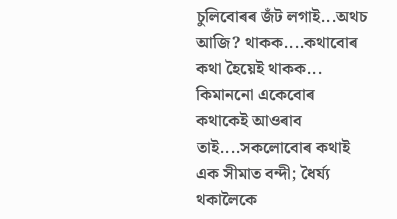চুলিবোৰৰ জঁট লগাই...অথচ আজি? থাকক....কথাবোৰ কথা হৈয়েই থাকক... কিমাননো একেবোৰ কথাকেই আওৰাব তাই....সকলোবোৰ কথাই এক সীমাত বন্দী; ধৈৰ্য্য থকালৈকে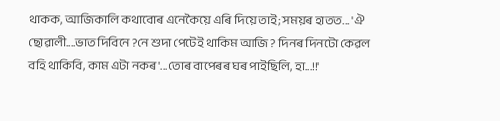থাকক, আজিকালি কথাবোৰ এনেকৈয়ে এৰি দিয়ে তাই; সময়ৰ হাতত... 'ঐ ছোৱালী....ভাত দিবিনে ?নে শুদা পেটেই থাকিম আজি ? দিনৰ দিনটো কেৱল বহি থাকিবি, কাম এটা নকৰ'...তোৰ বাপেৰৰ ঘৰ পাইছিলি, হা...!!'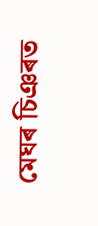মেঘৰ চিঞৰত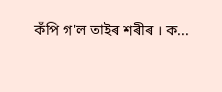কঁপি গ'ল তাইৰ শৰীৰ । ক...